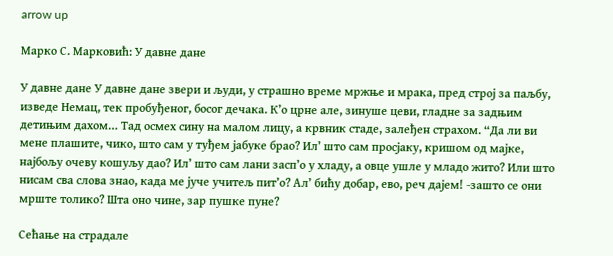arrow up

Марко С. Марковић: У давне дане

У давне дане У давне дане звери и људи, у страшно време мржње и мрака, пред строј за паљбу, изведе Немац, тек пробуђеног, босог дечака. К’о црне але, зинуше цеви, гладне за задњим детињим дахом… Тад осмех сину на малом лицу, а крвник стаде, залеђен страхом. “Да ли ви мене плашите, чико, што сам у туђем јабуке брао? Ил’ што сам просјаку, кришом од мајке, најбољу очеву кошуљу дао? Ил’ што сам лани засп’о у хладу, а овце ушле у младо жито? Или што нисам сва слова знао, када ме јуче учитељ пит’о? Ал’ бићу добар, ево, реч дајем! -зашто се они мрште толико? Шта оно чине, зар пушке пуне?

Сећање на страдале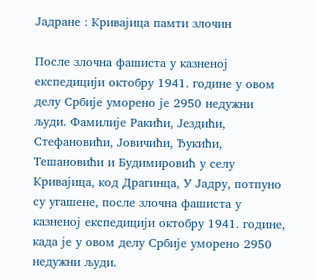Јадране : Кривајица памти злочин

После злочна фашиста у казненој експедицији октобру 1941. године у овом делу Србије уморено је 2950 недужни људи. Фамилије Ракићи, Јездићи, Стефановићи, Јовичићи, Ђукићи, Тешановићи и Будимировић у селу Кривајица, код Драгинца, У Јадру, потпуно су угашене, после злочна фашиста у казненој експедицији октобру 1941. године, када је у овом делу Србије уморено 2950 недужни људи.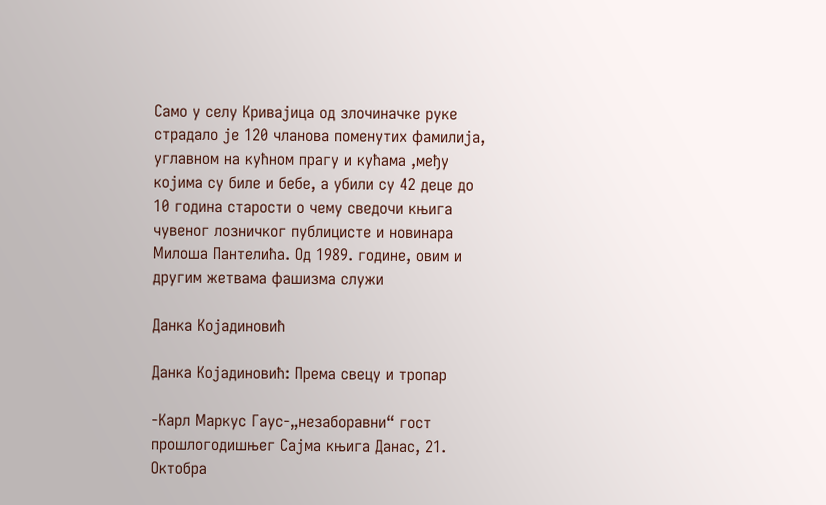Само у селу Кривајица од злочиначке руке страдало је 120 чланова поменутих фамилија, углавном на кућном прагу и кућама ,међу којима су биле и бебе, а убили су 42 деце до 10 година старости о чему сведочи књига чувеног лозничког публицисте и новинара Милоша Пантелића. Од 1989. године, овим и другим жетвама фашизма служи

Данка Којадиновић

Данка Којадиновић: Према свецу и тропар

-Карл Маркус Гаус-„незаборавни“ гост прошлогодишњег Сајма књига Данас, 21. Октобра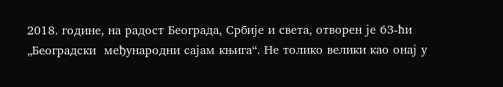2018. године, на радост Београда, Србије и света, отворен је 63-ћи „Београдски  међународни сајам књига“. Не толико велики као онај у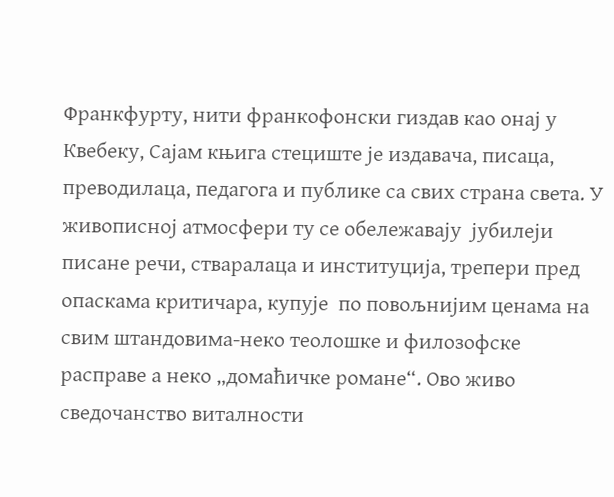Франкфурту, нити франкофонски гиздав као онај у Квебеку, Сајам књига стециште је издавача, писаца, преводилаца, педагога и публике са свих страна света. У живописној атмосфери ту се обележавају  јубилеји писане речи, стваралаца и институција, трепери пред опаскама критичара, купује  по повољнијим ценама на свим штандовима-неко теолошке и филозофске расправе а неко „домаћичке романе“. Ово живо сведочанство виталности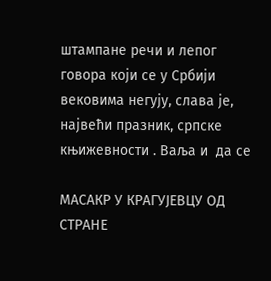штампане речи и лепог говора који се у Србији вековима негују, слава је, највећи празник, српске књижевности . Ваља и  да се

МАСАКР У КРАГУЈЕВЦУ ОД СТРАНЕ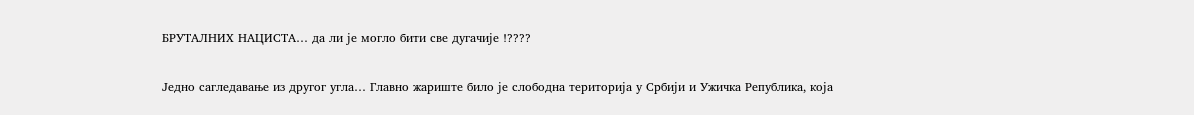БРУТАЛНИХ НАЦИСТА… да ли је могло бити све дугачије !????

Једно сагледавање из другог угла… Главно жариште било је слободна територија у Србији и Ужичка Република, која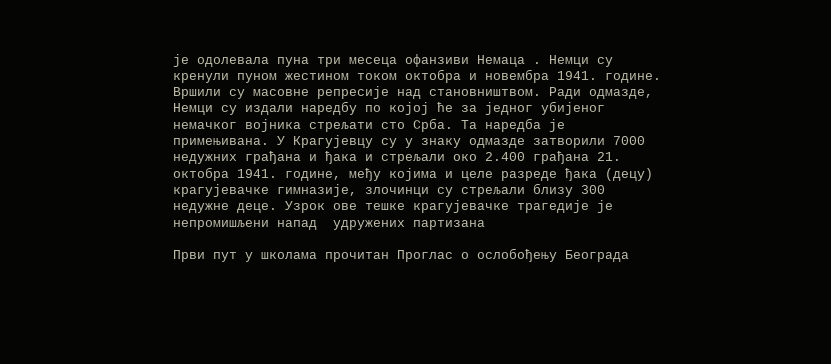је одолевала пуна три месеца офанзиви Немаца . Немци су кренули пуном жестином током октобра и новембра 1941. године. Вршили су масовне репресије над становништвом. Ради одмазде, Немци су издали наредбу по којој ће за једног убијеног немачког војника стрељати сто Срба. Та наредба је примењивана. У Крагујевцу су у знаку одмазде затворили 7000 недужних грађана и ђака и стрељали око 2.400 грађана 21. октобра 1941. године, међу којима и целе разреде ђака (децу) крагујевачке гимназије, злочинци су стрељали близу 300 недужне деце. Узрок ове тешке крагујевачке трагедије је непромишљени напад  удружених партизана

Први пут у школама прочитан Проглас о ослобођењу Београда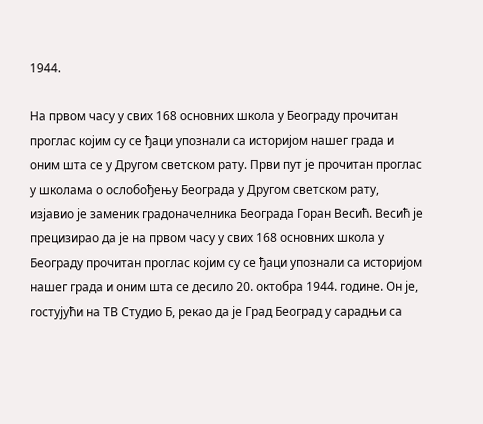1944.

На првом часу у свих 168 основних школа у Београду прочитан проглас којим су се ђаци упознали са историјом нашег града и оним шта се у Другом светском рату. Први пут је прочитан проглас у школама о ослобођењу Београда у Другом светском рату, изјавио је заменик градоначелника Београда Горан Весић. Весић је прецизирао да је на првом часу у свих 168 основних школа у Београду прочитан проглас којим су се ђаци упознали са историјом нашег града и оним шта се десило 20. октобра 1944. године. Он је, гостујући на ТВ Студио Б, рекао да је Град Београд у сарадњи са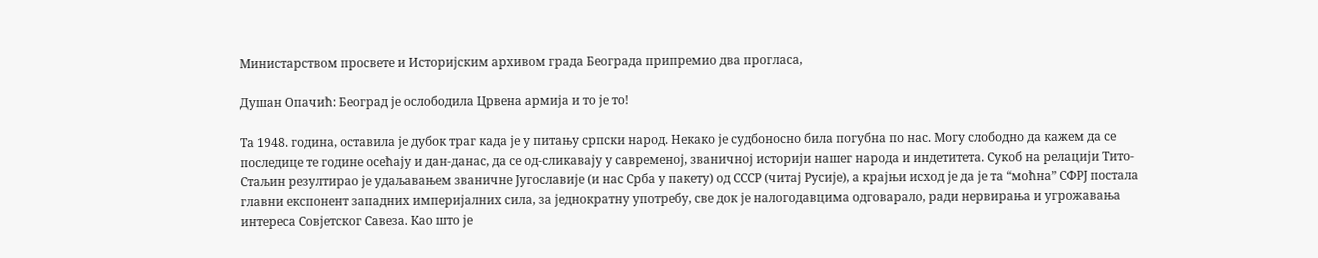Министарством просвете и Историјским архивом града Београда припремио два прогласа,

Душан Опачић: Београд је ослободила Црвена армија и то је то!

Та 1948. година, оставила је дубок траг када је у питању српски народ. Некако је судбоносно била погубна по нас. Могу слободно да кажем да се последице те године осећају и дан-данас, да се од-сликавају у савременој, званичној историји нашег народа и индетитета. Сукоб на релацији Тито-Стаљин резултирао је удаљавањем званичне Југославије (и нас Срба у пакету) од СССР (читај Русије), а крајњи исход је да је та “моћна” СФРЈ постала главни експонент западних империјалних сила, за једнократну употребу, све док је налогодавцима одговарало, ради нервирања и угрожавања интереса Совјетског Савеза. Као што је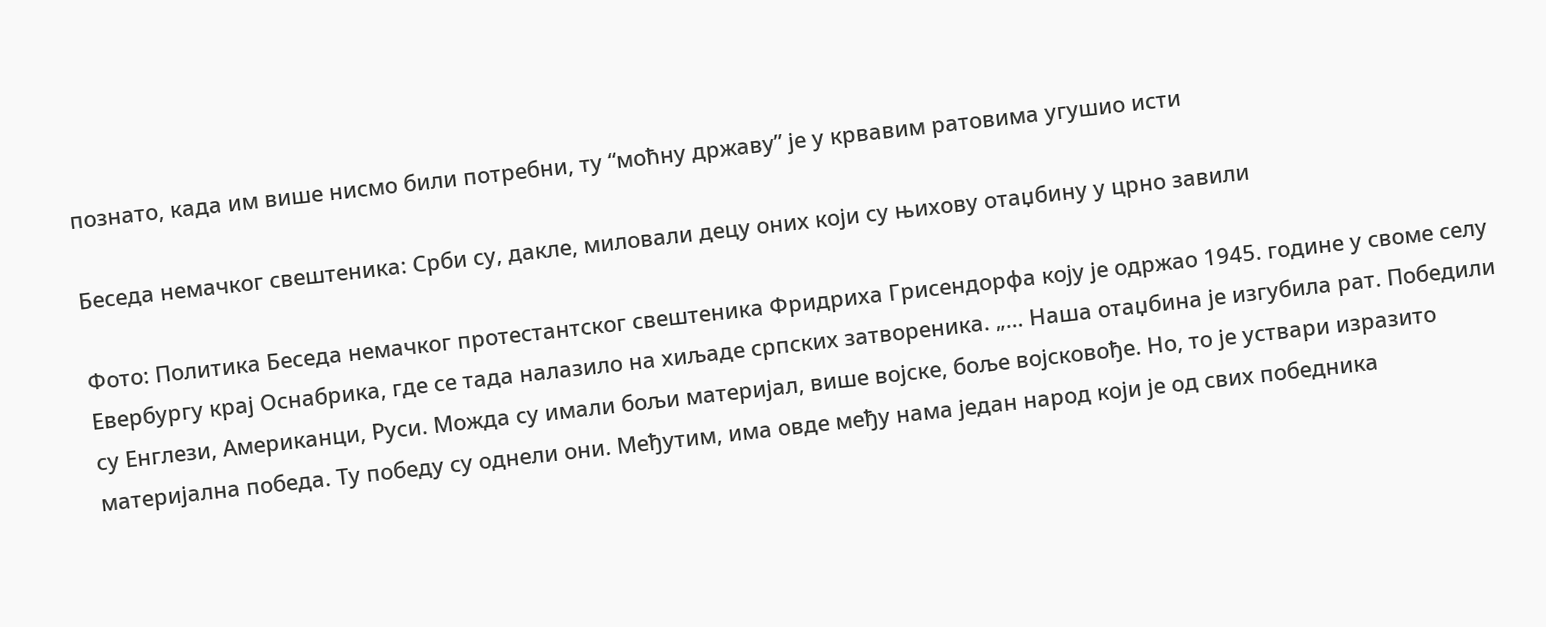познато, када им више нисмо били потребни, ту “моћну државу” је у крвавим ратовима угушио исти

Беседа немачког свештеника: Срби су, дакле, миловали децу оних који су њихову отаџбину у црно завили

Фото: Политика Беседа немачког протестантског свештеника Фридриха Грисендорфа коју је одржао 1945. године у своме селу Евербургу крај Оснабрика, где се тада налазило на хиљаде српских затвореника. „… Наша отаџбина је изгубила рат. Победили су Енглези, Американци, Руси. Можда су имали бољи материјал, више војске, боље војсковође. Но, то је уствари изразито материјална победа. Ту победу су однели они. Међутим, има овде међу нама један народ који је од свих победника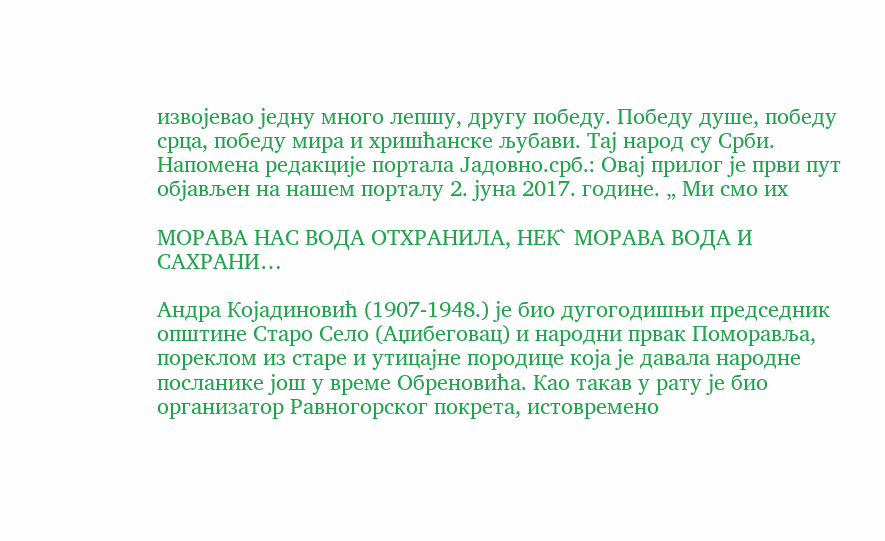извојевао једну много лепшу, другу победу. Победу душе, победу срца, победу мира и хришћанске љубави. Тај народ су Срби. Напомена редакције портала Јадовно.срб.: Овај прилог је први пут објављен на нашем порталу 2. јуна 2017. године. „ Ми смо их

МОРАВА НАС ВОДА ОТХРАНИЛА, НЕК` МОРАВА ВОДА И САХРАНИ…

Андра Којадиновић (1907-1948.) је био дугогодишњи председник општине Старо Село (Аџибеговац) и народни првак Поморавља, пореклом из старе и утицајне породице која је давала народне посланике још у време Обреновића. Као такав у рату је био организатор Равногорског покрета, истовремено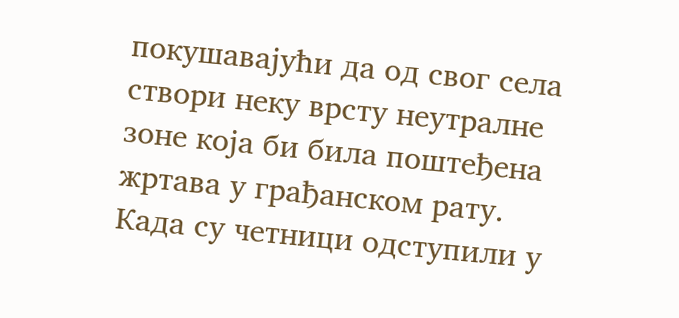покушавајући да од свог села створи неку врсту неутралне зоне која би била поштеђена жртава у грађанском рату. Када су четници одступили у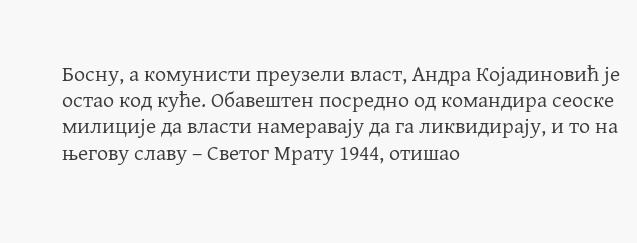Босну, а комунисти преузели власт, Андра Којадиновић је остао код куће. Обавештен посредно од командира сеоске милиције да власти намеравају да га ликвидирају, и то на његову славу – Светог Мрату 1944, отишао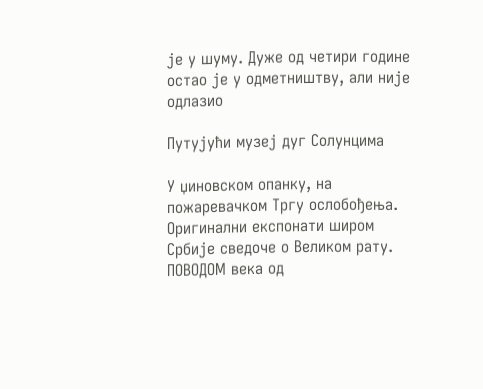је у шуму. Дуже од четири године остао је у одметништву, али није одлазио

Путујући музеј дуг Солунцима

У џиновском опанку, на пожаревачком Тргу ослобођења. Оригинални експонати широм Србије сведоче о Великом рату. ПОВОДОМ века од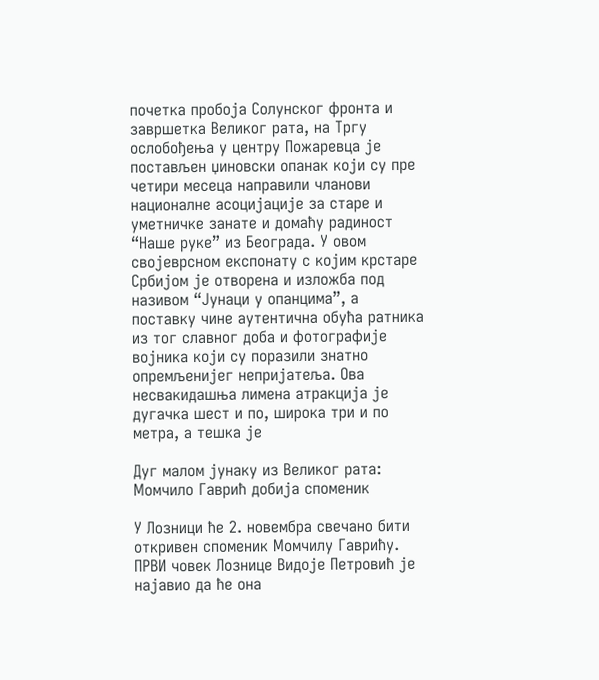почетка пробоја Солунског фронта и завршетка Великог рата, на Тргу ослобођења у центру Пожаревца је постављен џиновски опанак који су пре четири месеца направили чланови националне асоцијације за старе и уметничке занате и домаћу радиност “Наше руке” из Београда. У овом својеврсном експонату с којим крстаре Србијом је отворена и изложба под називом “Јунаци у опанцима”, а поставку чине аутентична обућа ратника из тог славног доба и фотографије војника који су поразили знатно опремљенијег непријатеља. Ова несвакидашња лимена атракција је дугачка шест и по, широка три и по метра, а тешка је

Дуг малом јунаку из Великог рата: Момчило Гаврић добија споменик

У Лозници ће 2. новембра свечано бити откривен споменик Момчилу Гаврићу. ПРВИ човек Лознице Видоје Петровић је најавио да ће она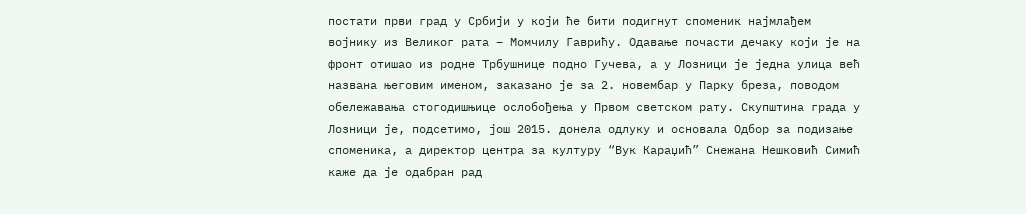постати први град у Србији у који ће бити подигнут споменик најмлађем војнику из Великог рата – Момчилу Гаврићу. Одавање почасти дечаку који је на фронт отишао из родне Трбушнице подно Гучева, а у Лозници је једна улица већ названа његовим именом, заказано је за 2. новембар у Парку бреза, поводом обележавања стогодишњице ослобођења у Првом светском рату. Скупштина града у Лозници је, подсетимо, још 2015. донела одлуку и основала Одбор за подизање споменика, а директор центра за културу “Вук Караџић” Снежана Нешковић Симић каже да је одабран рад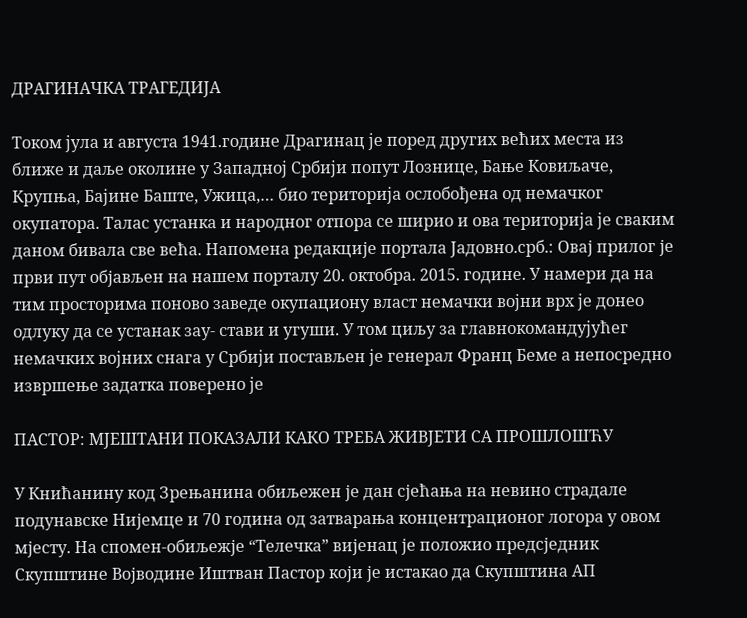ДРАГИНАЧКА ТРАГЕДИЈА

Током jула и августа 1941.године Драгинац jе поред других већих места из ближе и даље околине у Западноj Србиjи попут Лознице, Бање Ковиљаче, Крупња, Баjине Баште, Ужица,… био териториjа ослобођена од немачког окупатора. Талас устанка и народног отпора се ширио и ова териториjа jе сваким даном бивала све већа. Напомена редакције портала Јадовно.срб.: Овај прилог је први пут објављен на нашем порталу 20. октобра. 2015. године. У намери да на тим просторима поново заведе окупациону власт немачки воjни врх jе донео одлуку да се устанак зау- стави и угуши. У том циљу за главнокомандуjућег немачких воjних снага у Србиjи постављен jе генерал Франц Беме а непосредно извршење задатка поверено jе

ПАСТОР: МЈЕШТАНИ ПОКАЗАЛИ КАКО ТРЕБА ЖИВЈЕТИ СА ПРОШЛОШЋУ

У Книћанину код Зрењанина обиљежен је дан сјећања на невино страдале подунавске Нијемце и 70 година од затварања концентрационог логора у овом мјесту. На спомен-обиљежје “Телечка” вијенац је положио предсједник Скупштине Војводине Иштван Пастор који је истакао да Скупштина АП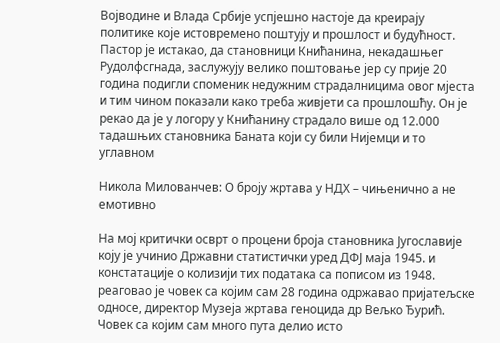Војводине и Влада Србије успјешно настоје да креирају политике које истовремено поштују и прошлост и будућност. Пастор је истакао, да становници Книћанина, некадашњег Рудолфсгнада, заслужују велико поштовање јер су прије 20 година подигли споменик недужним страдалницима овог мјеста и тим чином показали како треба живјети са прошлошћу. Он је рекао да је у логору у Книћанину страдало више од 12.000 тадашњих становника Баната који су били Нијемци и то углавном

Никола Милованчев: О броју жртава у НДХ – чињенично а не емотивно

На мој критички осврт о процени броја становника Југославије коју је учинио Државни статистички уред ДФЈ маја 1945. и констатације о колизији тих података са пописом из 1948. реаговао је човек са којим сам 28 година одржавао пријатељске односе, директор Музеја жртава геноцида др Вељко Ђурић. Човек са којим сам много пута делио исто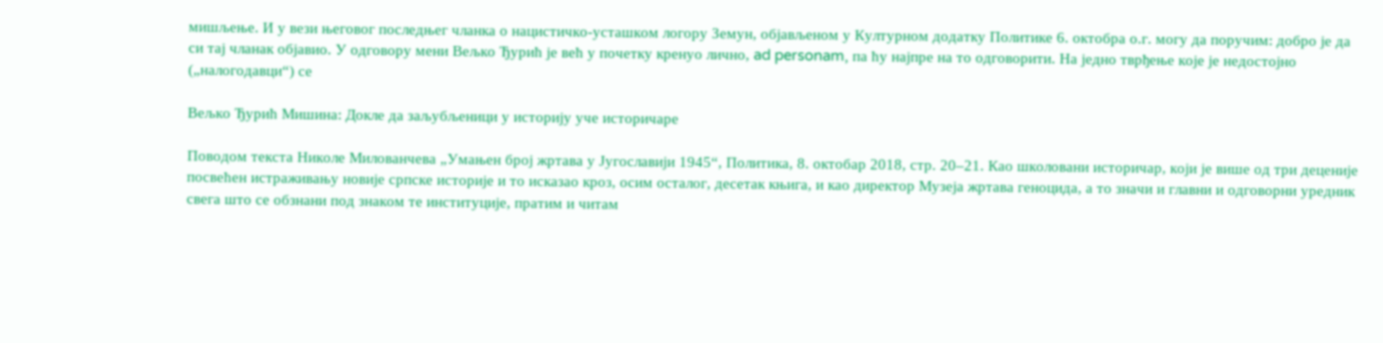мишљење. И у вези његовог последњег чланка о нацистичко-усташком логору Земун, објављеном у Културном додатку Политике 6. октобра о.г. могу да поручим: добро је да си тај чланак објавио. У одговору мени Вељко Ђурић је већ у почетку кренуо лично, ad personam, па ћу најпре на то одговорити. На једно тврђење које је недостојно („налогодавци“) се

Вељко Ђурић Мишина: Докле да заљубљеници у историју уче историчаре

Поводом текста Николе Милованчева „Умањен број жртава у Југославији 1945“, Политика, 8. октобар 2018, стр. 20–21. Као школовани историчар, који је више од три деценије посвећен истраживању новије српске историје и то исказао кроз, осим осталог, десетак књига, и као директор Музеја жртава геноцида, а то значи и главни и одговорни уредник свега што се обзнани под знаком те институције, пратим и читам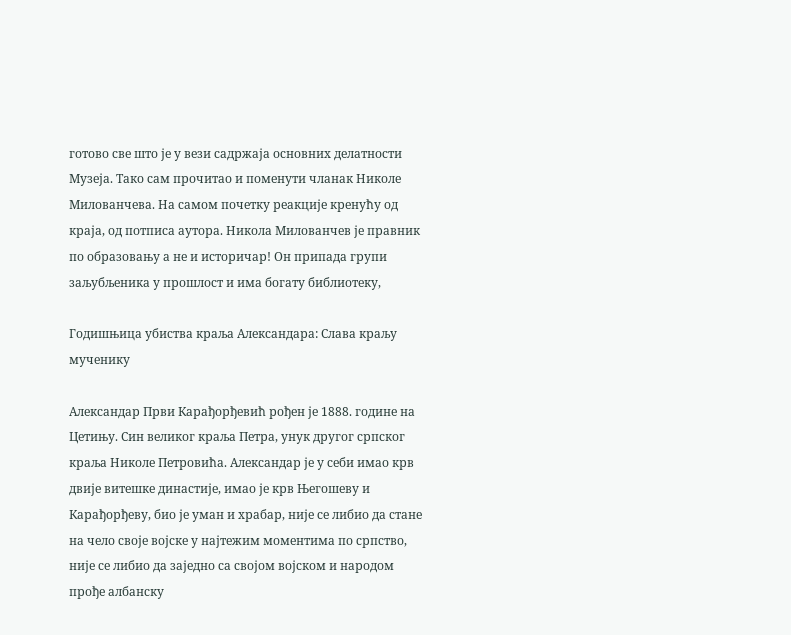готово све што је у вези садржаја основних делатности Музеја. Тако сам прочитао и поменути чланак Николе Милованчева. На самом почетку реакције кренућу од краја, од потписа аутора. Никола Милованчев је правник по образовању а не и историчар! Он припада групи заљубљеника у прошлост и има богату библиотеку,

Годишњица убиства краља Александара: Слава краљу мученику

Александар Први Карађорђевић рођен је 1888. године на Цетињу. Син великог краља Петра, унук другог српског краља Николе Петровића. Александар је у себи имао крв двије витешке династије, имао је крв Његошеву и Карађорђеву, био је уман и храбар, није се либио да стане на чело своје војске у најтежим моментима по српство, није се либио да заједно са својом војском и народом прође албанску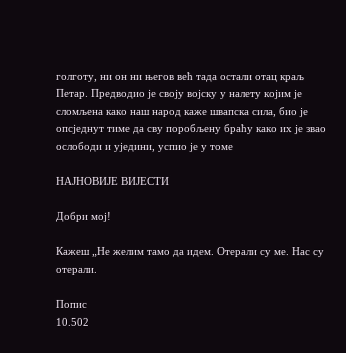голготу, ни он ни његов већ тада остали отац краљ Петар. Предводио је своју војску у налету којим је сломљена како наш народ каже швапска сила, био је опсједнут тиме да сву поробљену браћу како их је звао ослободи и уједини, успио је у томе

НАЈНОВИЈЕ ВИЈЕСТИ

Добри мој!

Кажеш „Не желим тамо да идем. Отерали су ме. Нас су отерали.

Попис
10.502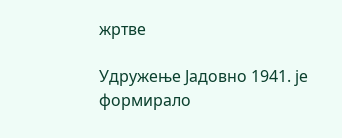жртве

Удружење Јадовно 1941. је формирало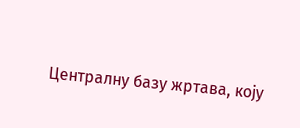Централну базу жртава, коју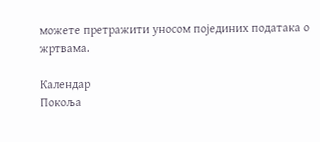можете претражити уносом појединих података о жртвама.

Календар
Покоља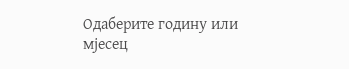Одаберите годину или мјесец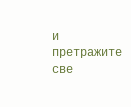и претражите све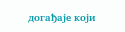догађаје који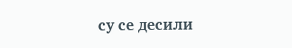су се десили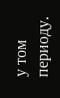у том периоду.